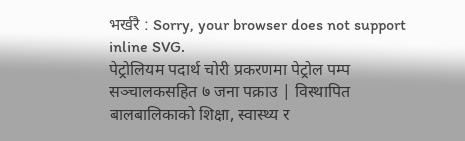भर्खरै : Sorry, your browser does not support inline SVG.
पेट्रोलियम पदार्थ चोरी प्रकरणमा पेट्रोल पम्प सञ्चालकसहित ७ जना पक्राउ | विस्थापित बालबालिकाको शिक्षा, स्वास्थ्य र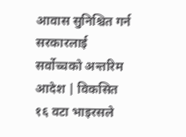आवास सुनिश्चित गर्न सरकारलाई सर्वोच्चको अन्तरिम आदेश | विकसित १६ वटा भाइरसले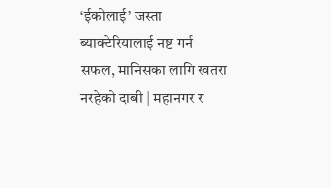‘ईकोलाई’ जस्ता ब्याक्टेरियालाई नष्ट गर्न सफल, मानिसका लागि खतरा नरहेको दाबी | महानगर र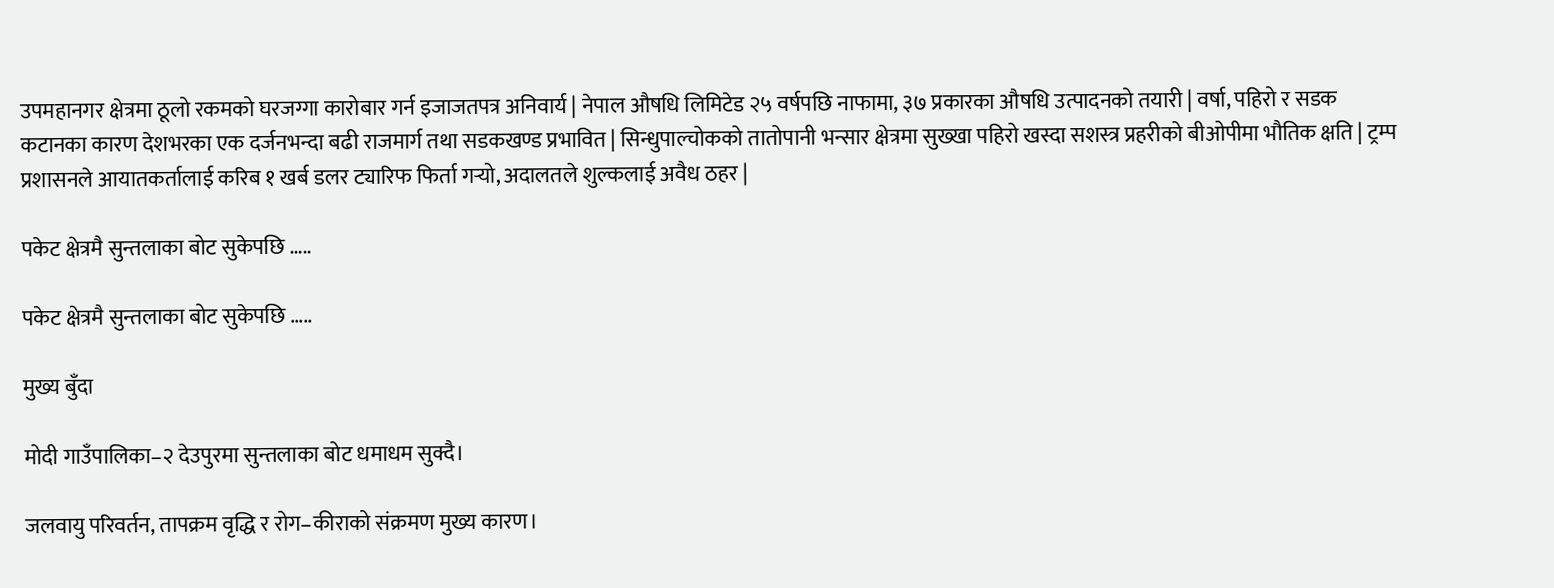उपमहानगर क्षेत्रमा ठूलो रकमको घरजग्गा कारोबार गर्न इजाजतपत्र अनिवार्य | नेपाल औषधि लिमिटेड २५ वर्षपछि नाफामा, ३७ प्रकारका औषधि उत्पादनको तयारी | वर्षा, पहिरो र सडक कटानका कारण देशभरका एक दर्जनभन्दा बढी राजमार्ग तथा सडकखण्ड प्रभावित | सिन्धुपाल्चोकको तातोपानी भन्सार क्षेत्रमा सुख्खा पहिरो खस्दा सशस्त्र प्रहरीको बीओपीमा भौतिक क्षति | ट्रम्प प्रशासनले आयातकर्तालाई करिब १ खर्ब डलर ट्यारिफ फिर्ता गर्‍यो, अदालतले शुल्कलाई अवैध ठहर |

पकेट क्षेत्रमै सुन्तलाका बोट सुकेपछि …..

पकेट क्षेत्रमै सुन्तलाका बोट सुकेपछि …..

मुख्य बुँदा

मोदी गाउँपालिका–२ देउपुरमा सुन्तलाका बोट धमाधम सुक्दै।

जलवायु परिवर्तन, तापक्रम वृद्धि र रोग–कीराको संक्रमण मुख्य कारण।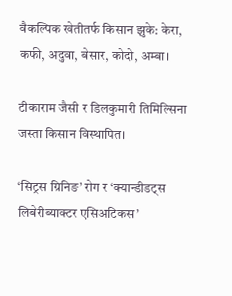वैकल्पिक खेतीतर्फ किसान झुके: केरा, कफी, अदुवा, बेसार, कोदो, अम्बा।

टीकाराम जैसी र डिलकुमारी तिमिल्सिना जस्ता किसान विस्थापित।

‘सिट्रस ग्रिनिङ’ रोग र ‘क्यान्डीडट्स लिबेरीब्याक्टर एसिअटिकस’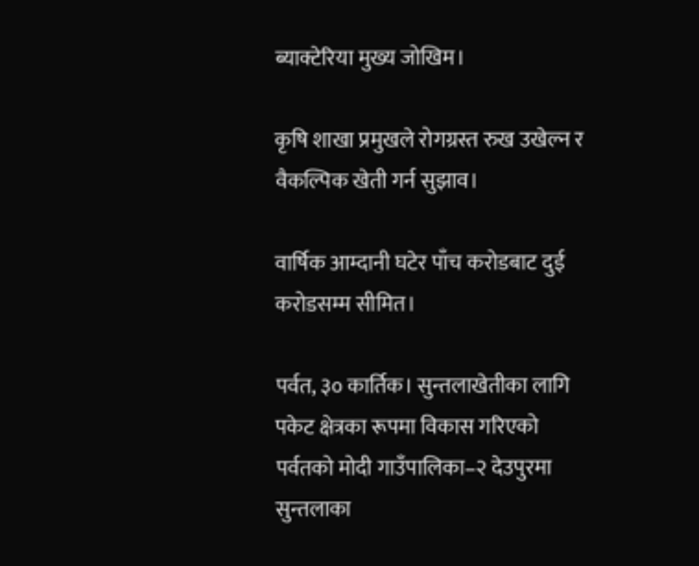ब्याक्टेरिया मुख्य जोखिम।

कृषि शाखा प्रमुखले रोगग्रस्त रुख उखेल्न र वैकल्पिक खेती गर्न सुझाव।

वार्षिक आम्दानी घटेर पाँच करोडबाट दुई करोडसम्म सीमित।

पर्वत, ३० कार्तिक। सुन्तलाखेतीका लागि पकेट क्षेत्रका रूपमा विकास गरिएको पर्वतको मोदी गाउँपालिका–२ देउपुरमा सुन्तलाका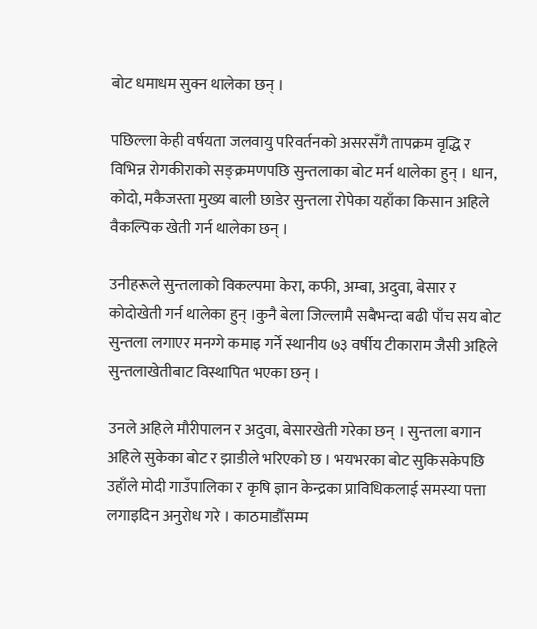बोट धमाधम सुक्न थालेका छन् ।

पछिल्ला केही वर्षयता जलवायु परिवर्तनको असरसँगै तापक्रम वृद्धि र विभिन्न रोगकीराको सङ्क्रमणपछि सुन्तलाका बोट मर्न थालेका हुन् । धान, कोदो, मकैजस्ता मुख्य बाली छाडेर सुन्तला रोपेका यहाँका किसान अहिले वैकल्पिक खेती गर्न थालेका छन् ।

उनीहरूले सुन्तलाको विकल्पमा केरा, कफी, अम्बा, अदुवा, बेसार र कोदोखेती गर्न थालेका हुन् ।कुनै बेला जिल्लामै सबैभन्दा बढी पाँच सय बोट सुन्तला लगाएर मनग्गे कमाइ गर्ने स्थानीय ७३ वर्षीय टीकाराम जैसी अहिले सुन्तलाखेतीबाट विस्थापित भएका छन् ।

उनले अहिले मौरीपालन र अदुवा, बेसारखेती गरेका छन् । सुन्तला बगान अहिले सुकेका बोट र झाडीले भरिएको छ । भयभरका बोट सुकिसकेपछि उहाँले मोदी गाउँपालिका र कृषि ज्ञान केन्द्रका प्राविधिकलाई समस्या पत्ता लगाइदिन अनुरोध गरे । काठमाडौँसम्म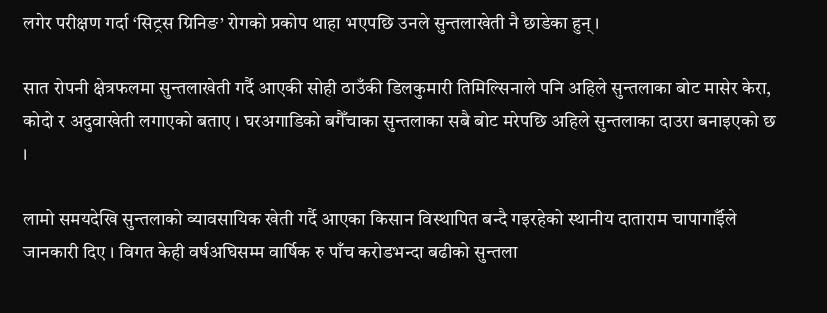लगेर परीक्षण गर्दा ‘सिट्रस ग्रिनिङ’ रोगको प्रकोप थाहा भएपछि उनले सुन्तलाखेती नै छाडेका हुन् ।

सात रोपनी क्षेत्रफलमा सुन्तलाखेती गर्दै आएकी सोही ठाउँकी डिलकुमारी तिमिल्सिनाले पनि अहिले सुन्तलाका बोट मासेर केरा, कोदो र अदुवाखेती लगाएको बताए । घरअगाडिको बगैँचाका सुन्तलाका सबै बोट मरेपछि अहिले सुन्तलाका दाउरा बनाइएको छ ।

लामो समयदेखि सुन्तलाको व्यावसायिक खेती गर्दै आएका किसान विस्थापित बन्दै गइरहेको स्थानीय दाताराम चापागाईँले जानकारी दिए । विगत केही वर्षअघिसम्म वार्षिक रु पाँच करोडभन्दा बढीको सुन्तला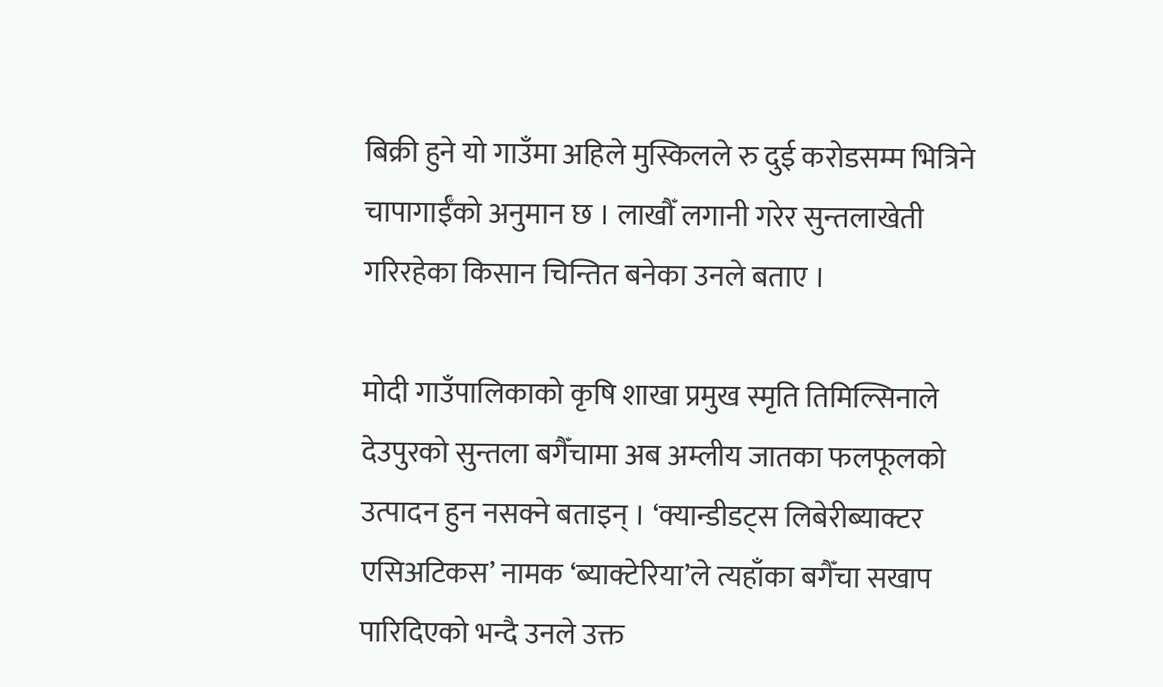बिक्री हुने यो गाउँमा अहिले मुस्किलले रु दुई करोडसम्म भित्रिने चापागाईँको अनुमान छ । लाखौँ लगानी गरेर सुन्तलाखेती गरिरहेका किसान चिन्तित बनेका उनले बताए ।

मोदी गाउँपालिकाको कृषि शाखा प्रमुख स्मृति तिमिल्सिनाले देउपुरको सुन्तला बगैँचामा अब अम्लीय जातका फलफूलको उत्पादन हुन नसक्ने बताइन् । ‘क्यान्डीडट्स लिबेरीब्याक्टर एसिअटिकस’ नामक ‘ब्याक्टेरिया’ले त्यहाँका बगैँचा सखाप पारिदिएको भन्दै उनले उक्त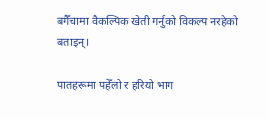बगैँचामा वैकल्पिक खेती गर्नुको विकल्प नरहेको बताइन्।

पातहरूमा पहेँलो र हरियो भाग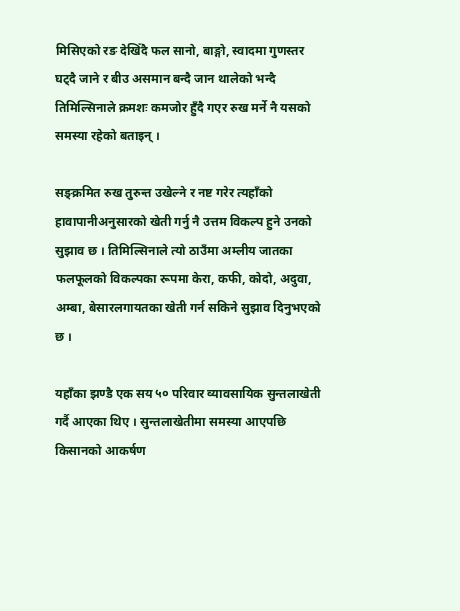मिसिएको रङ देखिँदै फल सानो, बाङ्गो, स्वादमा गुणस्तर घट्दै जाने र बीउ असमान बन्दै जान थालेको भन्दै तिमिल्सिनाले क्रमशः कमजोर हुँदै गएर रुख मर्ने नै यसको समस्या रहेको बताइन् ।

सङ्क्रमित रुख तुरुन्त उखेल्ने र नष्ट गरेर त्यहाँको हावापानीअनुसारको खेती गर्नु नै उत्तम विकल्प हुने उनको सुझाव छ । तिमिल्सिनाले त्यो ठाउँमा अम्लीय जातका फलफूलको विकल्पका रूपमा केरा, कफी, कोदो, अदुवा, अम्बा, बेसारलगायतका खेती गर्न सकिने सुझाव दिनुभएको छ ।

यहाँका झण्डै एक सय ५० परिवार व्यावसायिक सुन्तलाखेती गर्दै आएका थिए । सुन्तलाखेतीमा समस्या आएपछि किसानको आकर्षण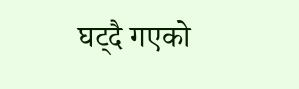घट्दै गएको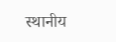स्थानीय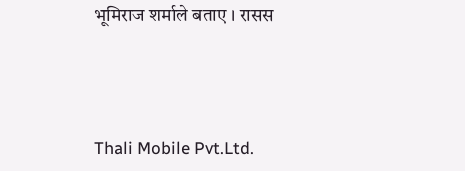भूमिराज शर्माले बताए । रासस




Thali Mobile Pvt.Ltd.